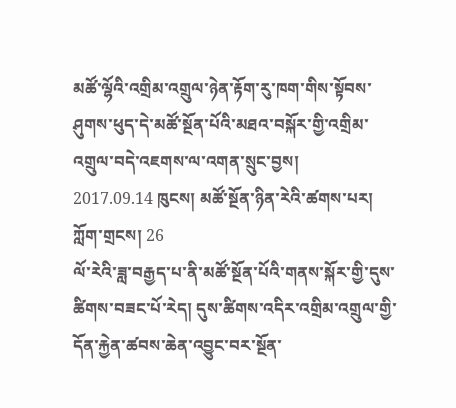མཚོ་ལྷོའི་འགྲིམ་འགྲུལ་ཉེན་རྟོག་རུ་ཁག་གིས་སྟོབས་ཤུགས་ཕུད་དེ་མཚོ་སྔོན་པོའི་མཐའ་བསྐོར་གྱི་འགྲིམ་འགྲུལ་བདེ་འཇགས་ལ་འགན་སྲུང་བྱས།
2017.09.14 ཁུངས། མཚོ་སྔོན་ཉིན་རེའི་ཚགས་པར། ཀློག་གྲངས། 26
ལོ་རེའི་ཟླ་བརྒྱད་པ་ནི་མཚོ་སྔོན་པོའི་གནས་སྐོར་གྱི་དུས་ཚིགས་བཟང་པོ་རེད། དུས་ཚིགས་འདིར་འགྲིམ་འགྲུལ་གྱི་དོན་རྐྱེན་ཚབས་ཆེན་འབྱུང་བར་སྔོན་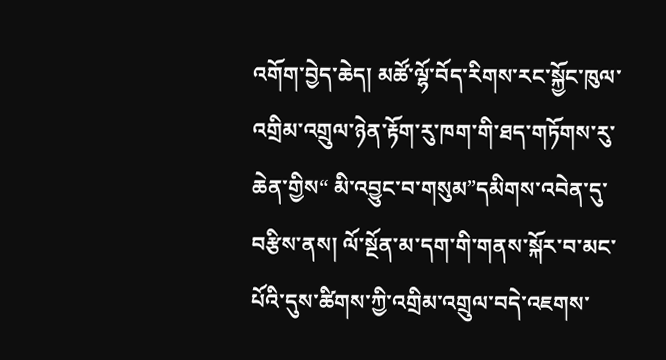འགོག་བྱེད་ཆེད། མཚོ་ལྷོ་བོད་རིགས་རང་སྐྱོང་ཁུལ་འགྲིམ་འགྲུལ་ཉེན་རྟོག་རུ་ཁག་གི་ཐད་གཏོགས་རུ་ཆེན་གྱིས“ མི་འབྱུང་བ་གསུམ”དམིགས་འབེན་དུ་བརྩིས་ནས། ལོ་སྔོན་མ་དག་གི་གནས་སྐོར་བ་མང་པོའི་དུས་ཚིགས་ཀྱི་འགྲིམ་འགྲུལ་བདེ་འཇགས་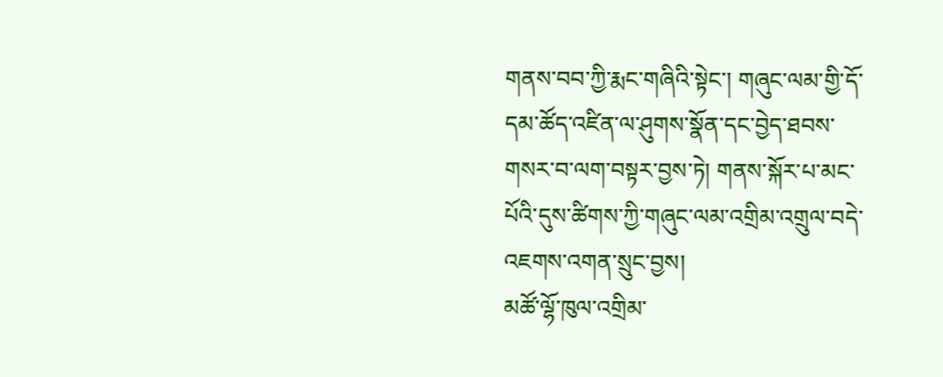གནས་བབ་ཀྱི་རྨང་གཞིའི་སྟེང་། གཞུང་ལམ་གྱི་དོ་དམ་ཚོད་འཛིན་ལ་ཤུགས་སྣོན་དང་བྱེད་ཐབས་གསར་བ་ལག་བསྟར་བྱས་ཏེ། གནས་སྐོར་པ་མང་པོའི་དུས་ཚིགས་ཀྱི་གཞུང་ལམ་འགྲིམ་འགྲུལ་བདེ་འཇགས་འགན་སྲུང་བྱས།
མཚོ་ལྷོ་ཁུལ་འགྲིམ་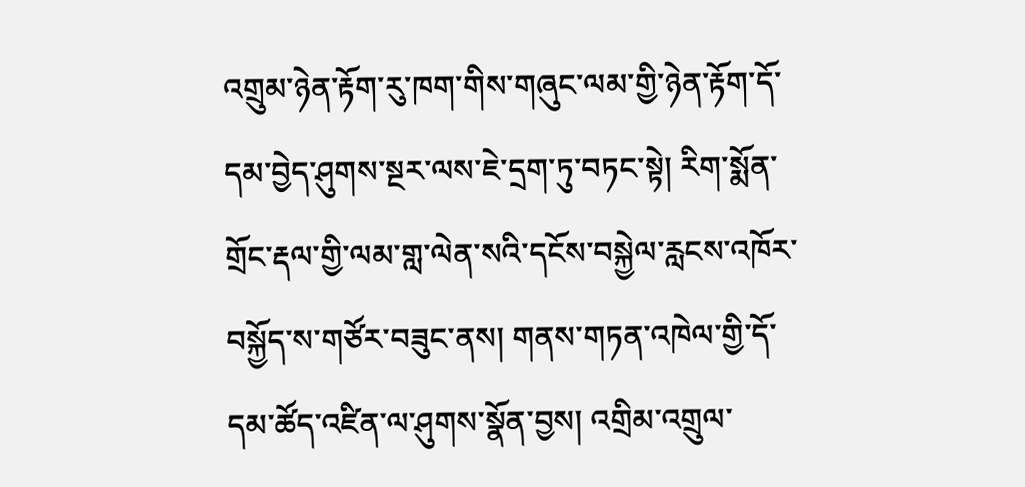འགྲུམ་ཉེན་རྟོག་རུ་ཁག་གིས་གཞུང་ལམ་གྱི་ཉེན་རྟོག་དོ་དམ་བྱེད་ཤུགས་སྔར་ལས་ཇེ་དྲག་ཏུ་བཏང་སྟེ། རིག་སྨོན་གྲོང་རྡལ་གྱི་ལམ་གླ་ལེན་སའི་དངོས་བསྐྱེལ་རླངས་འཁོར་བསྐྱོད་ས་གཙོར་བཟུང་ནས། གནས་གཏན་འཁེལ་གྱི་དོ་དམ་ཚོད་འཛིན་ལ་ཤུགས་སྣོན་བྱས། འགྲིམ་འགྲུལ་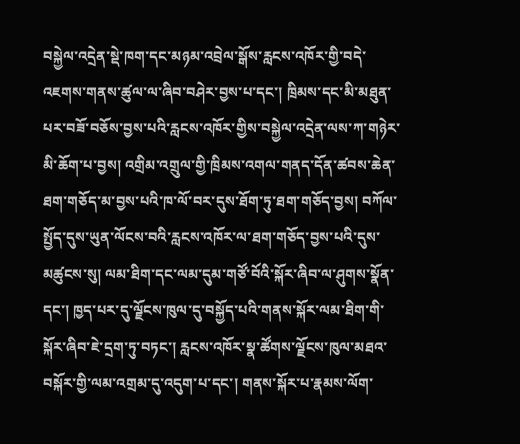བསྐྱེལ་འདྲེན་སྡེ་ཁག་དང་མཉམ་འབྲེལ་སྒོས་རླངས་འཁོར་གྱི་བདེ་འཇགས་གནས་ཚུལ་ལ་ཞིབ་བཤེར་བྱས་པ་དང་། ཁྲིམས་དང་མི་མཐུན་པར་བཟོ་བཅོས་བྱས་པའི་རླངས་འཁོར་གྱིས་བསྐྱེལ་འདྲེན་ལས་ཀ་གཉེར་མི་ཆོག་པ་བྱས། འགྲིམ་འགྲུལ་གྱི་ཁྲིམས་འགལ་གནད་དོན་ཚབས་ཆེན་ཐག་གཅོད་མ་བྱས་པའི་ཁ་ལོ་བར་དུས་ཐོག་ཏུ་ཐག་གཅོད་བྱས། བཀོལ་སྤྱོད་དུས་ཡུན་ལོངས་བའི་རླངས་འཁོར་ལ་ཐག་གཅོད་བྱས་པའི་དུས་མཚུངས་སུ། ལམ་ཐིག་དང་ལམ་དུམ་གཙོ་བོའི་སྐོར་ཞིབ་ལ་ཤུགས་སྣོན་དང་། ཁྱད་པར་དུ་ལྗོངས་ཁུལ་དུ་བསྐྱོད་པའི་གནས་སྐོར་ལམ་ཐིག་གི་སྐོར་ཞིབ་ཇེ་དྲག་ཏུ་བཏང་། རླངས་འཁོར་སྣ་ཚོགས་ལྗོངས་ཁུལ་མཐའ་བསྐོར་གྱི་ལམ་འགྲམ་དུ་འདུག་པ་དང་། གནས་སྐོར་པ་རྣམས་ལོག་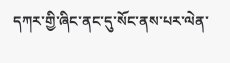དཀར་གྱི་ཞིང་ནང་དུ་སོང་ནས་པར་ལེན་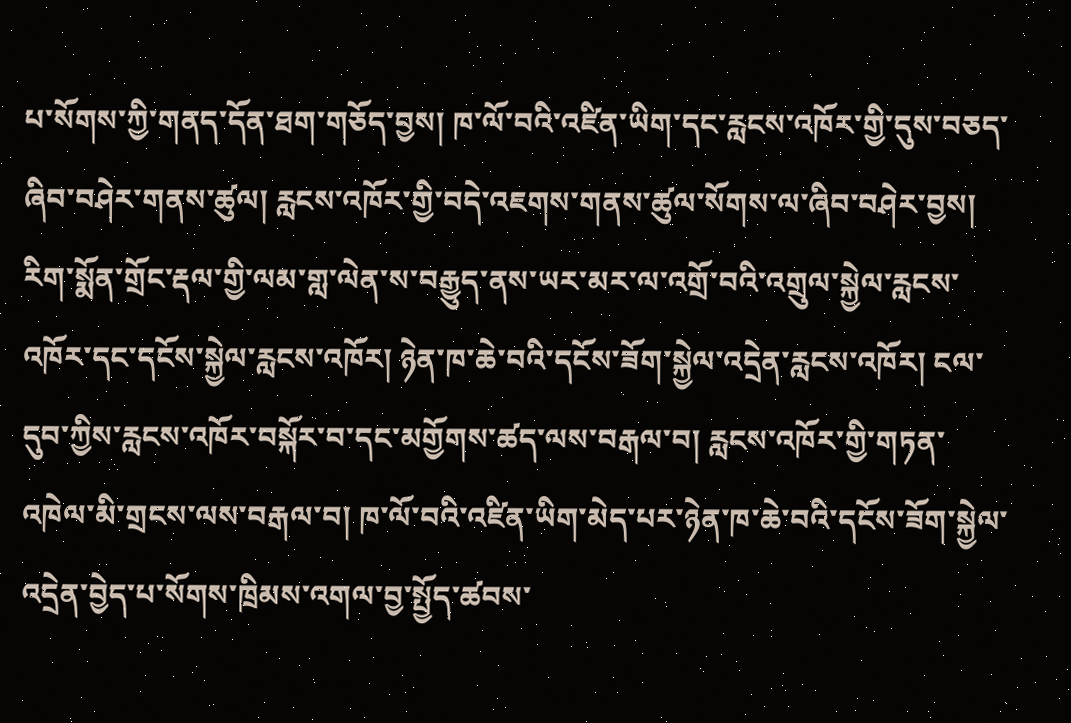པ་སོགས་ཀྱི་གནད་དོན་ཐག་གཅོད་བྱས། ཁ་ལོ་བའི་འཛིན་ཡིག་དང་རླངས་འཁོར་གྱི་དུས་བཅད་ཞིབ་བཤེར་གནས་ཚུལ། རླངས་འཁོར་གྱི་བདེ་འཇགས་གནས་ཚུལ་སོགས་ལ་ཞིབ་བཤེར་བྱས། རིག་སྨོན་གྲོང་རྡལ་གྱི་ལམ་གླ་ལེན་ས་བརྒྱུད་ནས་ཡར་མར་ལ་འགྲོ་བའི་འགྲུལ་སྐྱེལ་རླངས་འཁོར་དང་དངོས་སྐྱེལ་རླངས་འཁོར། ཉེན་ཁ་ཆེ་བའི་དངོས་ཟོག་སྐྱེལ་འདྲེན་རླངས་འཁོར། ངལ་དུབ་ཀྱིས་རླངས་འཁོར་བསྐོར་བ་དང་མགྱོགས་ཚད་ལས་བརྒལ་བ། རླངས་འཁོར་གྱི་གཏན་འཁེལ་མི་གྲངས་ལས་བརྒལ་བ། ཁ་ལོ་བའི་འཛིན་ཡིག་མེད་པར་ཉེན་ཁ་ཆེ་བའི་དངོས་ཟོག་སྐྱེལ་འདྲེན་བྱེད་པ་སོགས་ཁྲིམས་འགལ་བྱ་སྤྱོད་ཚབས་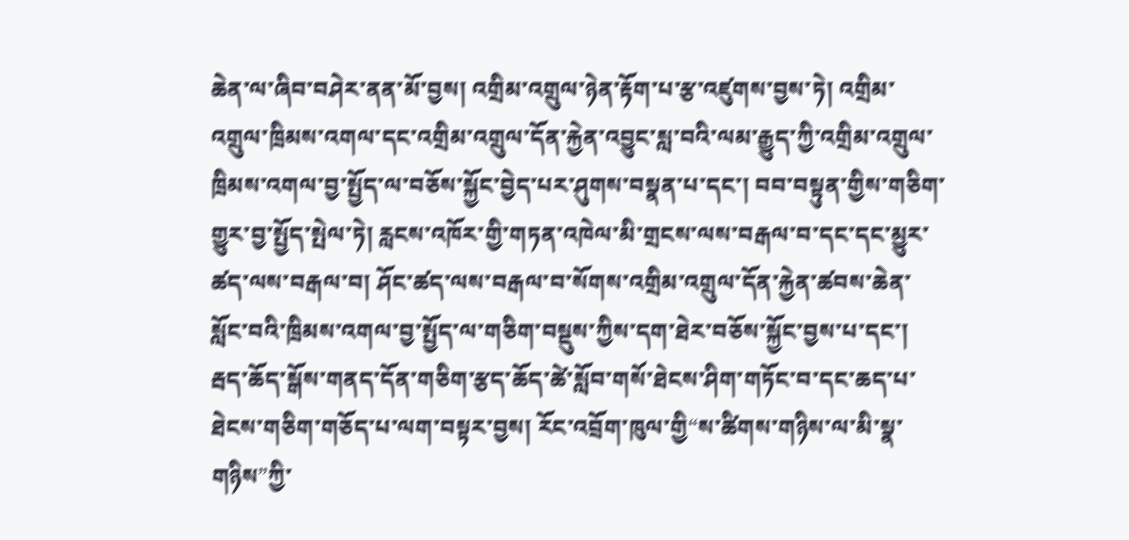ཆེན་ལ་ཞིབ་བཤེར་ནན་མོ་བྱས། འགྲིམ་འགྲུལ་ཉེན་རྟོག་པ་རྩ་འཛུགས་བྱས་ཏེ། འགྲིམ་འགྲུལ་ཁྲིམས་འགལ་དང་འགྲིམ་འགྲུལ་དོན་རྐྱེན་འབྱུང་སླ་བའི་ལམ་རྒྱུད་ཀྱི་འགྲིམ་འགྲུལ་ཁྲིམས་འགལ་བྱ་སྤྱོད་ལ་བཅོས་སྐྱོང་བྱེད་པར་ཤུགས་བསྣན་པ་དང་། བབ་བསྟུན་གྱིས་གཅིག་གྱུར་བྱ་སྤྱོད་སྤེལ་ཏེ། རླངས་འཁོར་གྱི་གཏན་འཁེལ་མི་གྲངས་ལས་བརྒལ་བ་དང་དང་མྱུར་ཚད་ལས་བརྒལ་བ། ཤོང་ཚད་ལས་བརྒལ་བ་སོགས་འགྲིམ་འགྲུལ་དོན་རྐྱེན་ཚབས་ཆེན་སློང་བའི་ཁྲིམས་འགལ་བྱ་སྤྱོད་ལ་གཅིག་བསྡུས་ཀྱིས་དག་ཐེར་བཅོས་སྐྱོང་བྱས་པ་དང་། རྦད་ཆོད་སྒོས་གནད་དོན་གཅིག་རྩད་ཆོད་ཚེ་སློབ་གསོ་ཐེངས་ཤིག་གཏོང་བ་དང་ཆད་པ་ཐེངས་གཅིག་གཅོད་པ་ལག་བསྟར་བྱས། རོང་འབྲོག་ཁུལ་གྱི“ས་ཚིགས་གཉིས་ལ་མི་སྣ་གཉིས”ཀྱི་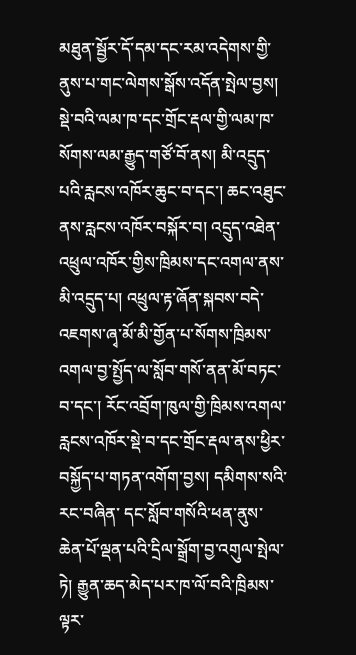མཐུན་སྦྱོར་དོ་དམ་དང་རམ་འདེགས་གྱི་ནུས་པ་གང་ལེགས་སྒོས་འདོན་སྤེལ་བྱས། སྡེ་བའི་ལམ་ཁ་དང་གྲོང་རྡལ་གྱི་ལམ་ཁ་སོགས་ལམ་རྒྱུད་གཙོ་བོ་ནས། མི་འདྲུད་པའི་རླངས་འཁོར་ཆུང་བ་དང་། ཆང་འཐུང་ནས་རླངས་འཁོར་བསྐོར་བ། འདྲུད་འཐེན་འཕྲུལ་འཁོར་གྱིས་ཁྲིམས་དང་འགལ་ནས་མི་འདྲུད་པ། འཕྲུལ་རྟ་ཞོན་སྐབས་བདེ་འཇགས་ཞྭ་མོ་མི་གྱོན་པ་སོགས་ཁྲིམས་འགལ་བྱ་སྤྱོད་ལ་སློབ་གསོ་ནན་མོ་བཏང་བ་དང་། རོང་འབྲོག་ཁུལ་གྱི་ཁྲིམས་འགལ་རླངས་འཁོར་སྡེ་བ་དང་གྲོང་རྡལ་ནས་ཕྱིར་བསྐྱོད་པ་གཏན་འགོག་བྱས། དམིགས་སའི་རང་བཞིན་ དང་སློབ་གསོའི་ཕན་ནུས་ཆེན་པོ་ལྡན་པའི་དྲིལ་སྒྲོག་བྱ་འགུལ་སྤེལ་ཏེ། རྒྱུན་ཆད་མེད་པར་ཁ་ལོ་བའི་ཁྲིམས་ལྟར་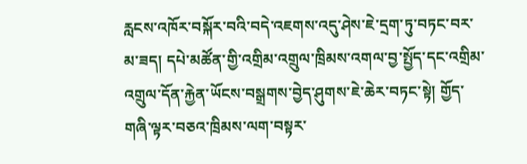རླངས་འཁོར་བསྐོར་བའི་བདེ་འཇགས་འདུ་ཤེས་ཇེ་དྲག་ཏུ་བཏང་བར་མ་ཟད། དཔེ་མཚོན་གྱི་འགྲིམ་འགྲུལ་ཁྲིམས་འགལ་བྱ་སྤྱོད་དང་འགྲིམ་འགྲུལ་དོན་རྐྱེན་ཡོངས་བསྒྲགས་བྱེད་ཤུགས་ཇེ་ཆེར་བཏང་སྟེ། གྱོད་གཞི་ལྟར་བཅའ་ཁྲིམས་ལག་བསྟར་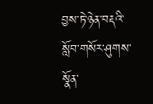བྱས་ཏེ་ཉེན་བརྡའི་སློབ་གསོར་ཤུགས་སྣོན་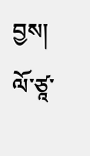བྱས།
ལོ་ཙཱ་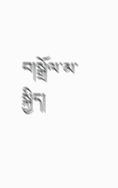བ།སྒྲོལ་མ་སྐྱིད།